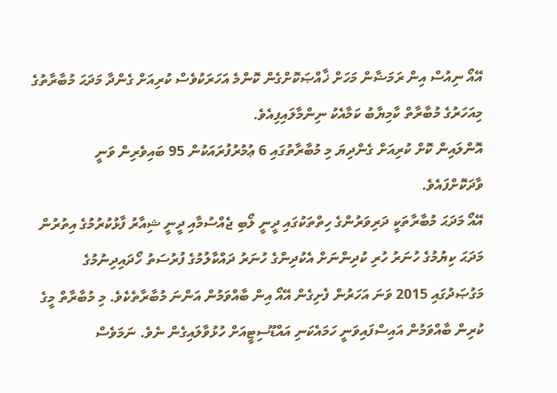އޭއޯ ނިއުސް އިން ރަމަޟާން މަހަށް ޚާއްޞަކޮށްގެން ކޮންމެ އަހަރަކުވެސް ކުރިއަށް ގެންދާ މަދަޙަ މުބާރާތުގެ މިއަހަރުގެ މުބާރާތް ކާމިޔާބު ކަމާއެކު ނިންމާލައިފިއެވެ.
އޮންލައިން ކޮށް ކުރިއަށް ގެންދިޔަ މި މުބާރާތުގައި 6 ޢުމުރުފުރައަކުން 95 ބައިވެރިން ވަނީ ވާދަކޮށްފައެވެ.
އޭއޯ މަދަޙަ މުބާރާތަކީ ދަރިވަރުންގެ ހިތްތަކުގައި ދީނީ ލޯބި ޖެއްސުމާއި ދީނީ ޝިއާރު ފާޅުކުރުމުގެ އިތުރުން މަދަޙަ ކިޔުމުގެ ހުނަރު ހުރި ކުދިންނަށް އެކުދިންގެ ހުނަރު ދައްކާލުމުގެ ފުރުސަތު ހޯދައިދިނުމުގެ މަގުޞަދުގައި 2015 ވަނަ އަހަރުން ފެށިގެން އޭއޯ އިން ބާއްވަމުން އަންނަ މުބާރާތެކެވެ. މި މުބާރާތް މީގެ ކުރިން ބާއްވަމުން އައިސްފައިވަނީ ހަމައެކަނި އައްޑޫސިޓީއަށް ހުޅުވާލައިގެން ނެވެ. ނަމަވެސް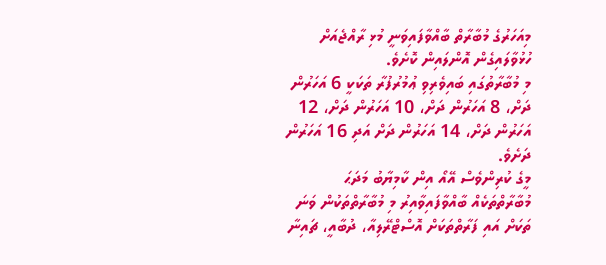މިއަހަރުގެ މުބާރާތް ބާއްވާފައިވަނީ މުޅި ރާއްޖެއަށް ހުޅުވާލައިގެން އޮންލައިން ކޮށެވެ.
މި މުބާރާތުގައި ބައިވެރިވި ޢުމުރުފުރާ ތަކަކީ 6 އަހަރުން ދަށް، 8 އަހަރުން ދަށް، 10 އަހަރުން ދަށް، 12 އަހަރުން ދަށް، 14 އަހަރުން ދަށް އަދި 16 އަހަރުން ދަށެވެ.
މީގެ ކުރިންވެސް އޭއޯ އިން ކާމިޔާބު މަދަޙަ މުބާރާތްތަކެއް ބާއްވާފައިވާއިރު މި މުބާރާތްތަކުން ވަނަ ތަކަށް އައި ފަރާތްތަކަށް އޮސްޓްރޭލިއާ، ދުބާއީ، ޗައިނާ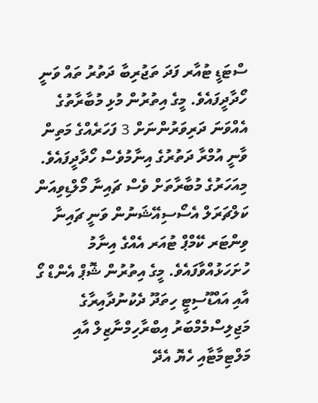ސްޓަޑީ ޓުއާރ ފަދަ ތަޖުރިބާ ދަތުރު ތައް ވަނީ ހޯދާދީފައެވެ. މީގެ އިތުރުން މުޅި މުބާރާތުގެ އެއްވަނަ ދަރިވަރުންނަށް 3 ފަހަރެއްގެ މަތިން ވާނީ އުމްރާ ދަތުރުގެ އިނާމުވެސް ހޯދާދީފައެވެ.
މިއަހަރުގެ މުބާރާތަށް ވެސް ޗައިނާ މޯލްޑިވިއަން ކަލްޗަރަލް އެސޯސިއޭޝަނުން ވަނީ ޗައިނާ ވިންޓަރ ކޭމްޕް ޓުއަރ އެއްގެ އިނާމު ހުށަހަޅުއްވާފައެވެ. މީގެ އިތުރުން ޝޮޕް އެންޑް ގޯ އާއި އައްޑޫސިޓީ ހިތަދޫ ދެކުނުދާއިރާގެ މަޖިލިސްމެމްބަރު އިބްރާހިމްނާޒިލް އާއި މަލްޓިމާޓާއި ހެޔޮ އެދޭ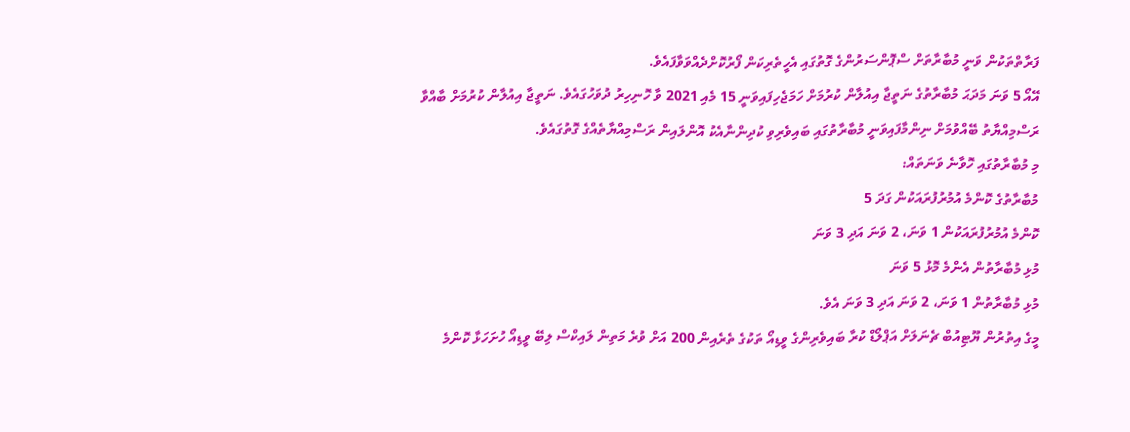ފަރާތްތަކުން ވަނީ މުބާރާތަށް ސްޕޮންސަރުންގެ ގޮތުގައި އެހީތެރިކަން ފޯރުކޮށްދެއްވަވާފައެވެ.
އޭއޯ 5 ވަނަ މަދަޙަ މުބާރާތުގެ ނަތީޖާ އިއުލާން ކުރުމަށް ހަމަޖެހިފައިވަނީ 15 މެއި 2021 ވާ ހޮނިހިރު ދުވަހުގައެވެ. ނަތީޖާ އިއުލާން ކުރުމަށް ބާއްވާ ރަސްމިއްޔާތު ބޭއްވުމަށް ނިންމާފައިވަނީ މުބާރާތުގައި ބައިވެރިވި ކުދިންނާއެކު އޮންލައިން ރަސްމިއްޔާތެއްގެ ގޮތުގައެވެ.
މި މުބާރާތުގައި ހޮވާނެ ވަނަތައް:
މުބާރާތުގެ ކޮންމެ އުމުރުފުރައަކުން ގަދަ 5
ކޮންމެ އުމުރުފުރައަކުން 1 ވަނަ، 2 ވަނަ އަދި 3 ވަނަ
މުޅި މުބާރާތުން އެންމެ މޮޅު 5 ވަނަ
މުޅި މުބާރާތުން 1 ވަނަ، 2 ވަނަ އަދި 3 ވަނަ އެވެ.
މީގެ އިތުރުން ޔޫޓިއުބް ޗެނަލަށް އަޕްލޯޑް ކުރާ ބައިވެރިންގެ ވީޑިއޯ ތަކުގެ ތެރެއިން 200 އަށް ވުރެ މަތިން ލައިކްސް ލިބޭ ވީޑިއޯ ހުށަހަޅާ ކޮންމެ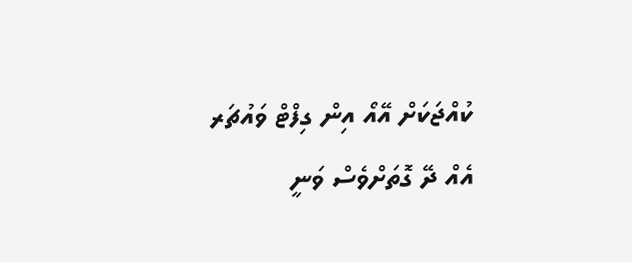ކުއްޖަކަށް އޭއޯ އިން ގިފްޓް ވައުޗަރ އެއް ދޭ ގޮތަށްވެސް ވަނީ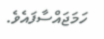ހަމަޖައްސާފައެވެ.